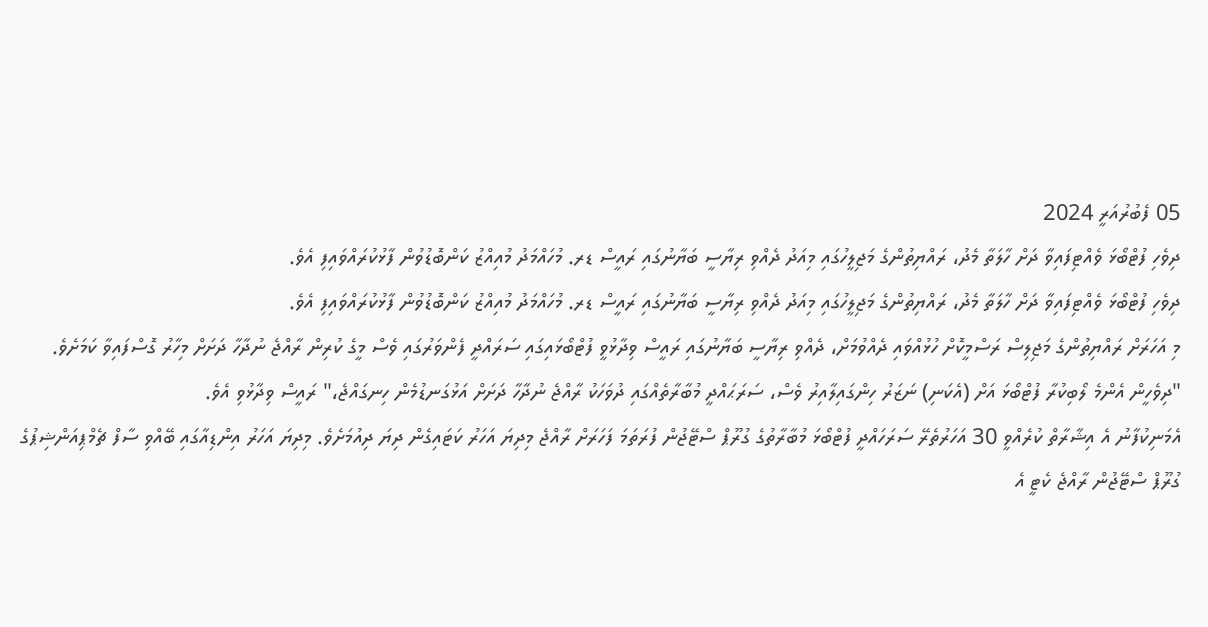05 ފެބުރުއަރީ 2024
ދިވެހި ފުޓްބޯޅަ ވެއްޓިފައިވާ ދަށް ހާލަތާ މެދު، ރައްޔިތުންގެ މަޖިލީހުގައި މިއަދު ދެއްވި ރިޔާސީ ބަޔާނުގައި ރައީސް ޑރ. މުހައްމަދު މުއިއްޒު ކަންބޮޑުވުން ފާޅުކުރައްވައިފި އެވެ.
ދިވެހި ފުޓްބޯޅަ ވެއްޓިފައިވާ ދަށް ހާލަތާ މެދު، ރައްޔިތުންގެ މަޖިލީހުގައި މިއަދު ދެއްވި ރިޔާސީ ބަޔާނުގައި ރައީސް ޑރ. މުހައްމަދު މުއިއްޒު ކަންބޮޑުވުން ފާޅުކުރައްވައިފި އެވެ.
މި އަހަރަށް ރައްޔިތުންގެ މަޖިލިސް ރަސްމީކޮށް ހުޅުއްވައި ދެއްވުމަށް، ދެއްވި ރިޔާސީ ބަޔާނުގައި ރައީސް ވިދާޅުވީ ފުޓްބޯޅައިގައި ސަރައްދީ ފެންވަރުގައި ވެސް މީގެ ކުރިން ރާއްޖެ ނުދާހާ ދަށަށް މިހާރު ގޮސްފައިވާ ކަމަށެވެ.
"ދިވެހީން އެންމެ ލޯބިކުރާ ފުޓްބޯޅަ އަށް (އެކަނި) ނަޒަރު ހިންގައިލާއިރު ވެސް، ސަރަޙައްދީ މުބާރާތެއްގައި ދުވަހަކު ރާއްޖެ ނުދާހާ ދަށަށް އަޅުގަނޑުމެން ހިނގައްޖެ،" ރައީސް ވިދާޅުވި އެވެ.
އެމަނިކުފާނު އެ އިޝާރާތް ކުރެއްވީ 30 އަހަރުތެރޭ ސަރަހައްދީ ފުޓްބޯޅަ މުބާރާތުގެ ގުރޫޕް ސްޓޭޖުން ފުރަތަމަ ފަހަރަށް ރާއްޖެ މިދިޔަ އަހަރު ކަޓައިގެން ދިޔަ ދިއުމަށެވެ. މިދިޔަ އަހަރު އިންޑިއާގައި ބޭއްވި ސާފް ޗެމްޕިއަންޝިޕުގެ ގުރޫޕް ސްޓޭޖުން ރާއްޖެ ކެޓީ އެ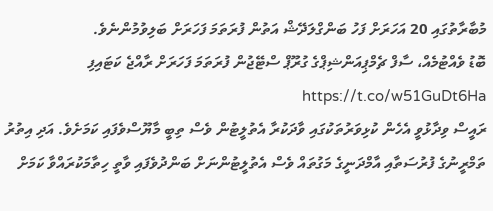މުބާރާތުގައި 20 އަހަރަށް ފަހު ބަންގްލަދޭޝް އަތުން ފުރަތަމަ ފަހަރަށް ބަލިވުމުންނެވެ.
ބޮޑު ވެއްޓުމެއް، ސާފް ޗެމްޕިއަންޝިޕްގެ ގުރޫޕް ސްޓޭޖުން ފުރަތަމަ ފަހަރަށް ރާއްޖެ ކަޓައިފި https://t.co/w51GuDt6Ha
ރައީސް ވިދާޅުވީ އެހެން ކުޅިވަރުތަކުގައި ވާދަކުރާ އެތުލީޓުން ވެސް ތިބީ މާޔޫސްވެފައި ކަމަށެވެ. އަދި އިތުރު ތަމްރީނުގެ ފުރުސަތާއި އާމްދަނީގެ މަގުތައް ވެސް އެތުލީޓުންނަށް ބަންދުވެފައި ވާތީ ހިތާމަކުރައްވާ ކަމަށް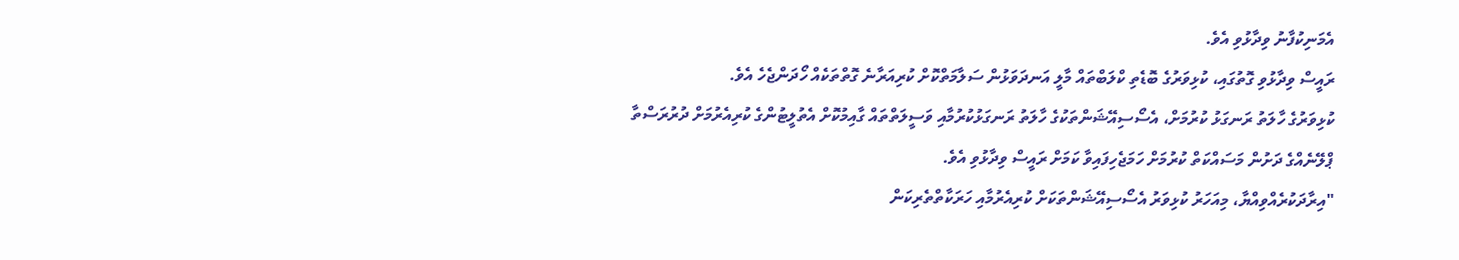އެމަނިކުފާނު ވިދާޅުވި އެވެ.
ރައީސް ވިދާޅުވި ގޮތުގައި، ކުޅިވަރުގެ ބޮޑެތި ކްލަބްތައް މާލީ އަނދަވަޅުން ސަލާމަތްކޮށް ކުރިއަރާނެ ގޮތްތަކެއް ހޯދަންޖެހެ އެވެ.
ކުޅިވަރުގެ ހާލަތު ރަނގަޅު ކުރުމަށް، އެސޯސިއޭޝަންތަކުގެ ހާލަތު ރަނގަޅުކުރުމާއި ވަސީލަތްތައް ގާއިމުކޮށް އެތުލީޓުންގެ ކުރިއެރުމަށް ދުރުރަސްތާ ޕްލޭނެއްގެ ދަށުން މަސައްކަތް ކުރުމަށް ހަމަޖެހިފައިވާ ކަމަށް ރައީސް ވިދާޅުވި އެވެ.
"އިރާދަކުރެއްވިއްޔާ، މިއަހަރު ކުޅިވަރު އެސޯސިއޭޝަންތަކަށް ކުރިއެރުމާއި ހަރަކާތްތެރިކަން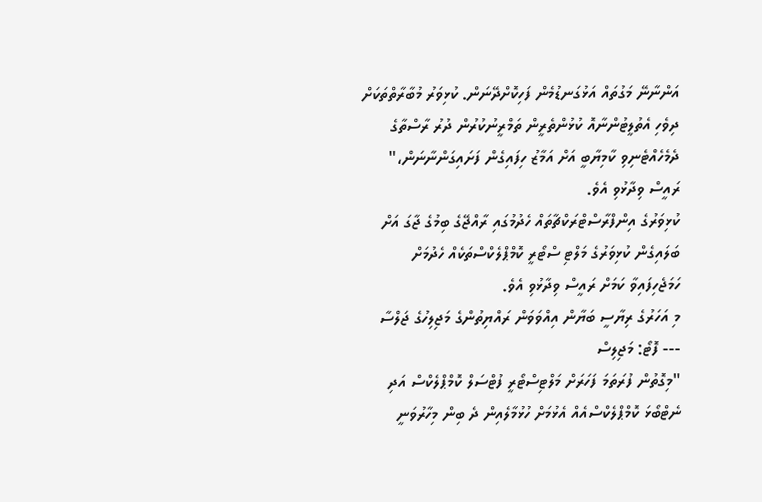އަންނާނޭ މަގުތައް އަޅުގަނޑުމެން ފަހިކޮށްދޭނަން. ކުޅިވަރު މުބާރާތްތަކަށް ދިވެހި އެތުލީޓުންނާއޮ ކުޅުންތެރީން ތަމްރީނުކުރުން ދުރު ރާސްތާގެ ދެމެހެއްޓެނިވި ކާމިޔާބީ އަށް އަމާޒު ހިފައިގެން ފަށައިގަންނާނަން،" ރައީސް ވިދާޅުވި އެވެ.
ކުޅިވަރުގެ އިންފްރާސްޓްރަކްޗާތައް ހެދުމުގައި ރާއްޖޭގެ ބިމުގެ ޖާގަ އަށް ބަލައިގެން ކުޅިވަރުގެ މަލްޓި ސްޓޯރީ ކޮމްޕްލެކްސްތަކެއް ހެދުމަށް ހަމަޖެހިފައިވާ ކަމަށް ރައީސް ވިދާޅުވި އެވެ.
މި އަހަރުގެ ރިޔާސީ ބަޔާން އިއްވަވަން ރައްޔިތުންގެ މަޖިލިހުގެ ޖަލްސާ --- ފޮޓޯ: މަޖިލިސް
"މިގޮތުން ފުރަތަމަ ފަހަރަށް މަލްޓިސްޓޯރީ ފުޓްސަލް ކޮމްޕްލެކްސް އަދި ނެޓްބޯޅަ ކޮމްޕްލެކްސްއެއް އެޅުމަށް ހުޅުމާލެއިން ދެ ބިން މިހާރުވަނީ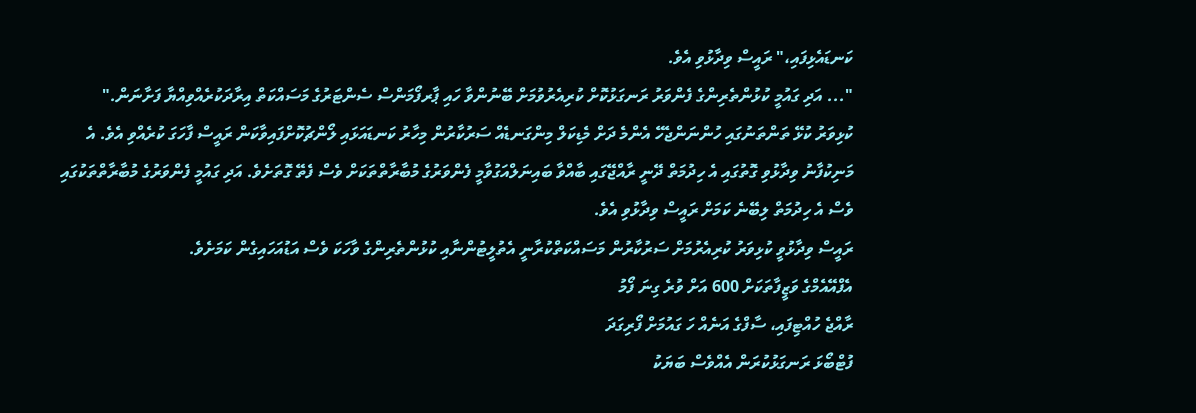ކަނޑައެޅިފައި،" ރައީސް ވިދާޅުވި އެވެ.
"... އަދި ގައުމީ ކުޅުންތެރިންގެ ފެންވަރު ރަނގަޅުކޮށް ކުރިއެރުވުމަށް ބޭނުންވާ ހައި ޕާރފޯމަންސް ސެންޓަރުގެ މަސައްކަތް އިރާދަކުރެއްވިއްޔާ ފަށާނަން."
ކުޅިވަރު ކުޅޭ ތަންތަނުގައި ހުންނަންޖެހޭ އެންމެ ދަށް މެޑިކަލް މިންގަނޑެއް ސަރުކާރުން މިހާރު ކަނޑައަޅައި ލޯންޗުކޮށްފައިވާކަން ރައީސް ފާހަގަ ކުރެއްވި އެވެ. އެ މަނިކުފާނު ވިދާޅުވި ގޮތުގައި އެ ހިދުމަތް ދޭނީ ރާއްޖޭގައި ބާއްވާ ބައިނަލްއަގުވާމީ ފެންވަރުގެ މުބާރާތްތަކަށް ވެސް ފެތޭ ގޮތަށެވެ. އަދި ގައުމީ ފެންވަރުގެ މުބާރާތްތަކުގައި ވެސް އެ ހިދުމަތް ލިބޭނެ ކަމަށް ރައީސް ވިދާޅުވި އެވެ.
ރައީސް ވިދާޅުވީ ކުޅިވަރު ކުރިއެރުމަށް ސަރުކާރުން މަސައްކަތްކުރާނީ އެތުލީޓުންނާއި ކުޅުންތެރިންގެ ވާހަކަ ވެސް އަޑުއަހައިގެން ކަމަށެވެ.
އެފްއޭއެމްގެ ވަޒީފާތަކަށް 600 އަށް ވުރެ ގިނަ ފޯމު
ރާއްޖެ ހުއްޓިފައި، ސާފްގެ އަނެއް ހަ ގައުމަށް ފޯރިގަދަ
ފުޓްބޯޅަ ރަނގަޅުކުރަން އެއްވެސް ބަޔަކު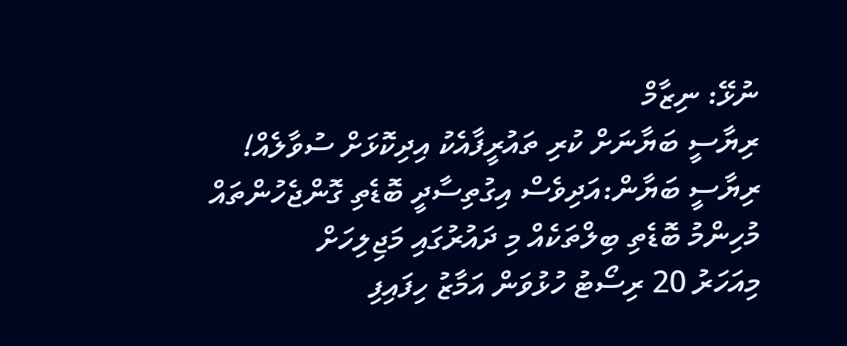ނުޅޭ: ނިޒާމް
ރިޔާސީ ބަޔާނަށް ކުރި ތައުރީފާއެކު އިދިކޮޅަށް ސުވާލެއް!
ރިޔާސީ ބަޔާން:އަދިވެސް އިގުތިސާދީ ބޮޑެތި ގޮންޖެހުންތައް
މުހިންމު ބޮޑެތި ބިލްތަކެއް މި ދައުރުގައި މަޖިލިހަށް
މިއަހަރު 20 ރިސޯޓު ހުޅުވަން އަމާޒު ހިފައިފި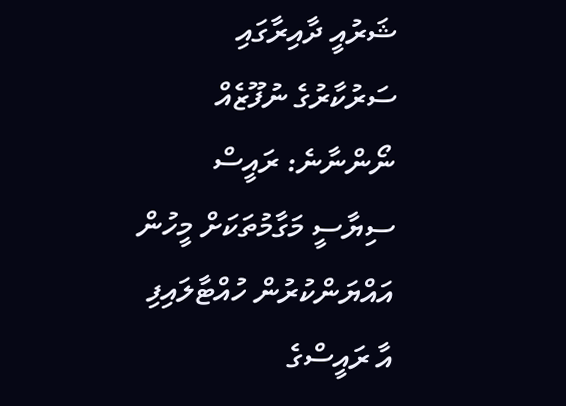ޝަރުއީ ދާއިރާގައި ސަރުކާރުގެ ނުފޫޒެއް ނޯންނާނެ: ރައީސް
ސިޔާސީ މަގާމުތަކަށް މީހުން އައްޔަންކުރުން ހުއްޓާލައިފި
އާ ރައީސްގެ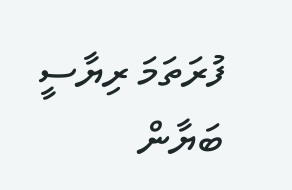ފުރަތަމަ ރިޔާސީ ބަޔާން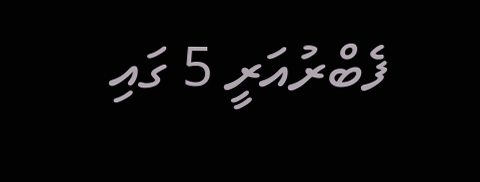ފެބްރުއަރީ 5 ގައި